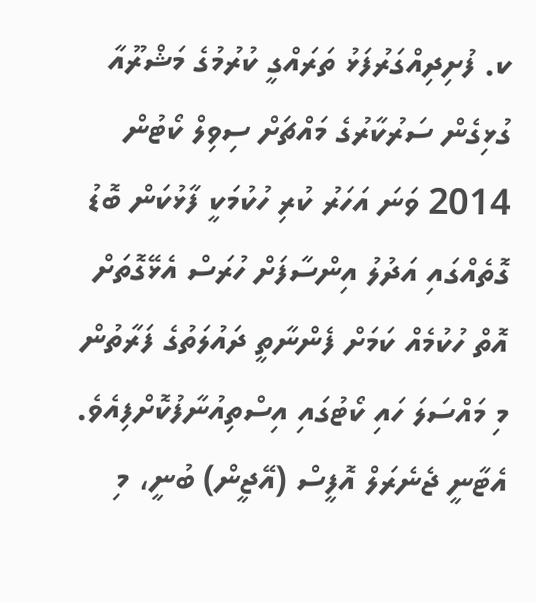ކ. ފުށިދިއްގަރުފަޅު ތަރައްގީ ކުރުމުގެ މަޝްރޫއާ ގުޅިގެން ސަރުކާރުގެ މައްޗަށް ސިވިލް ކޯޓުން 2014 ވަނަ އަހަރު ކުރި ހުކުމަކީ ފާޅުކަން ބޮޑު ގޮތެއްގައި އަދުލު އިންސާފަށް ހުރަސް އެޅޭގޮތަށް އޮތް ހުކުމެއް ކަމަށް ފެންނާތީ ދައުލަތުގެ ފަރާތުން މި މައްސަލަ ހައި ކޯޓުގައި އިސްތިއުނާފުކޮށްފިއެވެ.
އެޓާނީ ޖެނެރަލް އޮފީސް (އޭޖީން) ބުނީ، މި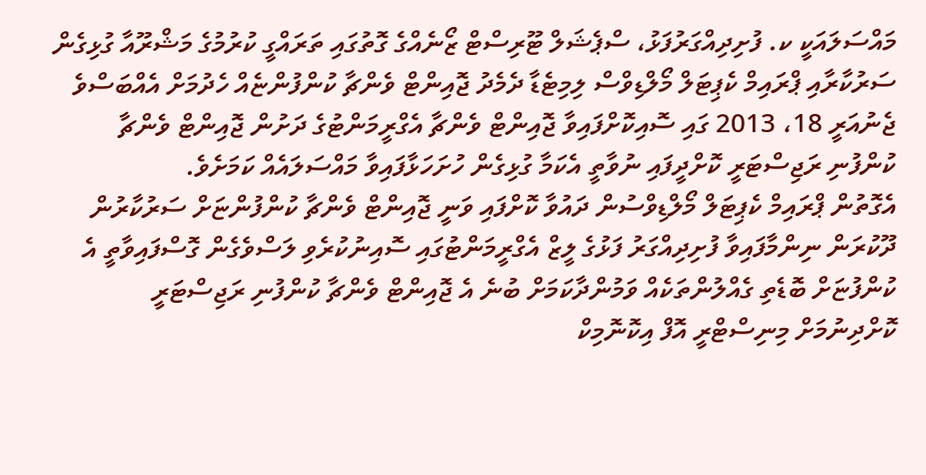މައްސަލައަކީ ކ. ފުށިދިއްގަރުފަޅު، ސްޕެޝަލް ޓޫރިސްޓް ޒޯނެއްގެ ގޮތުގައި ތަރައްގީ ކުރުމުގެ މަޝްރޫއާ ގުޅިގެން ސަރުކާރާއި ޕްރައިމް ކެޕިޓަލް މޯލްޑިވްސް ލިމިޓެޑާ ދެމެދު ޖޮއިންޓް ވެންޗާ ކުންފުންޏެއް ހެދުމަށް އެއްބަސްވެ ޖެނުއަރީ 18، 2013 ގައި ސޮއިކޮށްފައިވާ ޖޮއިންޓް ވެންޗާ އެގްރީމަންޓުގެ ދަށުން ޖޮއިންޓް ވެންޗާ ކުންފުނި ރަޖިސްޓަރީ ކޮށްދީފައި ނުވާތީ އެކަމާ ގުޅިގެން ހުށަހަޅާފައިވާ މައްސަލައެއް ކަމަށެވެ.
އެގޮތުން ޕްރައިމް ކެޕިޓަލް މޯލްޑިވްސުން ދައުވާ ކޮށްފައި ވަނީ ޖޮއިންޓް ވެންޗާ ކުންފުންޏަށް ސަރުކާރުން ދޫކުރަން ނިންމާފައިވާ ފުށިދިއްގަރު ފަޅުގެ ލީޒް އެގްރީމަންޓުގައި ސޮއިނުކުރެވި ލަސްވެގެން ގޮސްފައިވާތީ އެ ކުންފުޏަށް ބޮޑެތި ގެއްލުންތަކެއް ވަމުންދާކަމަށް ބުނެ އެ ޖޮއިންޓް ވެންޗާ ކުންފުނި ރަޖިސްޓަރީ ކޮށްދިނުމަށް މިނިސްޓްރީ އޮފް އިކޮނޮމިކް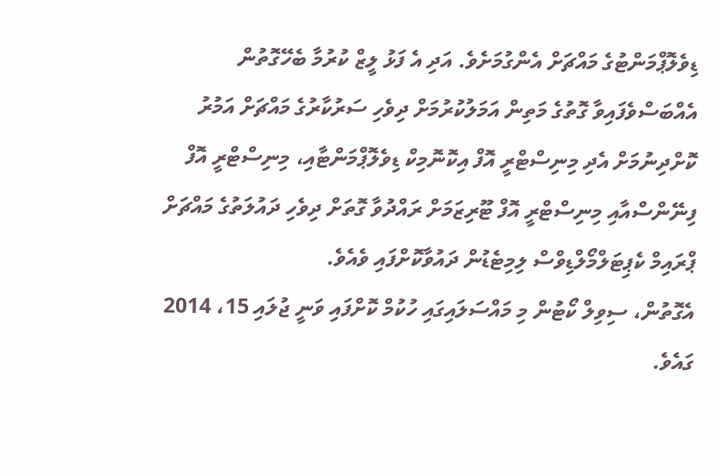ޑިވެލޮޕްމަންޓުގެ މައްޗަށް އެންގުމަށެވެ. އަދި އެ ފަޅު ލީޒް ކުރުމާ ބެހޭގޮތުން އެއްބަސްވެފައިވާ ގޮތުގެ މަތިން އަމަލުކުރުމަށް ދިވެހި ސަރުކާރުގެ މައްޗަށް އަމުރު ކޮށްދިނުމަށް އެދި މިނިސްޓްރީ އޮފް އިކޮނޮމިކް ޑިވެލޮޕްމަންޓާއި، މިނިސްޓްރީ އޮފް ފިނޭންސްއާއި މިނިސްޓްރީ އޮފް ޓޫރިޒަމަށް ރައްދުވާ ގޮތަށް ދިވެހި ދައުލަތުގެ މައްޗަށް ޕްރައިމް ކެޕިޓަލްމޯލްޑިވްސް ލިމިޓެޑުން ދައުވާކޮށްފައި ވެއެވެ.
އެގޮތުން، ސިވިލް ކޯޓުން މި މައްސަލައިގައި ހުކުމް ކޮށްފައި ވަނީ ޖުލައި 15، 2014 ގައެވެ.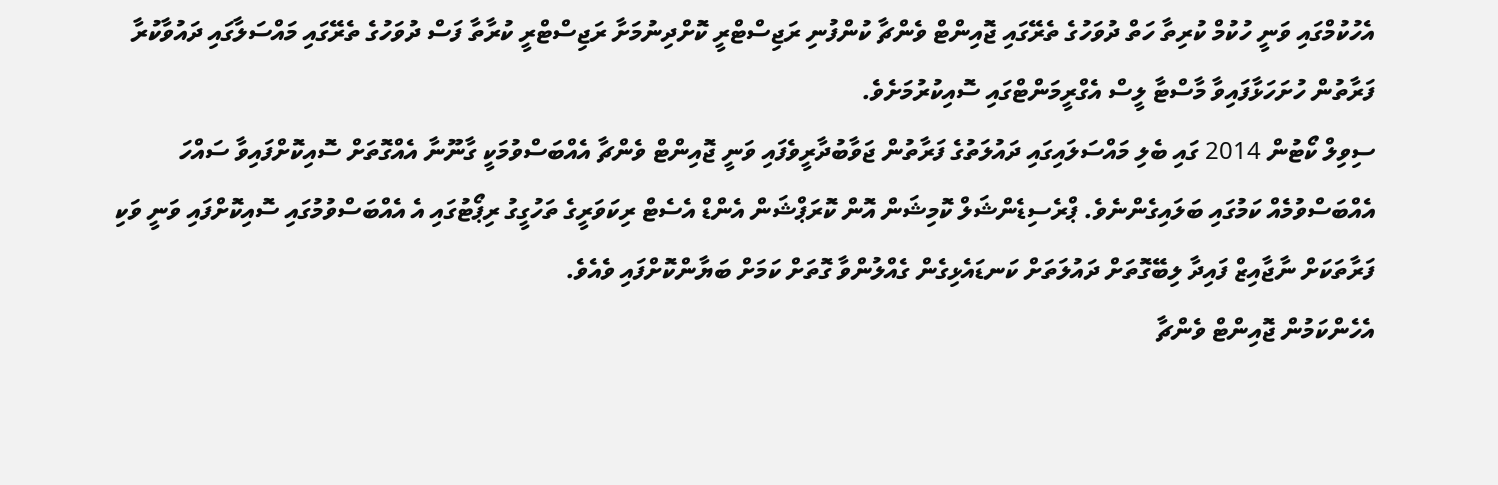އެހުކުމްގައި ވަނީ ހުކުމް ކުރިތާ ހަތް ދުވަހުގެ ތެރޭގައި ޖޮއިންޓް ވެންޗާ ކުންފުނި ރަޖިސްޓްރީ ކޮށްދިނުމަށާ ރަޖިސްޓްރީ ކުރާތާ ފަސް ދުވަހުގެ ތެރޭގައި މައްސަލާގައި ދައުވާކުރާ ފަރާތުން ހުށަހަޅާފައިވާ މާސްޓާ ލީސް އެގްރީމަންޓްގައި ސޮއިކުރުމަށެވެ.
ސިވިލް ކޯޓުން 2014 ގައި ބެލި މައްސަލައިގައި ދައުލަތުގެ ފަރާތުން ޖަވާބުދާރީވެފައި ވަނީ ޖޮއިންޓް ވެންޗާ އެއްބަސްވުމަކީ ގާނޫނާ އެއްގޮތަށް ސޮއިކޮށްފައިވާ ސައްހަ އެއްބަސްވުމެއް ކަމުގައި ބަލައިގެންނެވެ. ޕްރެސިޑެންޝަލް ކޮމިޝަން އޮން ކޮރަޕްޝަން އެންޑް އެސެޓް ރިކަވަރީގެ ތަހުގީގު ރިޕޯޓުގައި އެ އެއްބަސްވުމުގައި ސޮއިކޮށްފައި ވަނީ ވަކި ފަރާތަކަށް ނާޖާއިޒް ފައިދާ ލިބޭގޮތަށް ދައުލަތަށް ކަނޑައެޅިގެން ގެއްލުންވާ ގޮތަށް ކަމަށް ބަޔާންކޮށްފައި ވެއެވެ.
އެހެންކަމުން ޖޮއިންޓް ވެންޗާ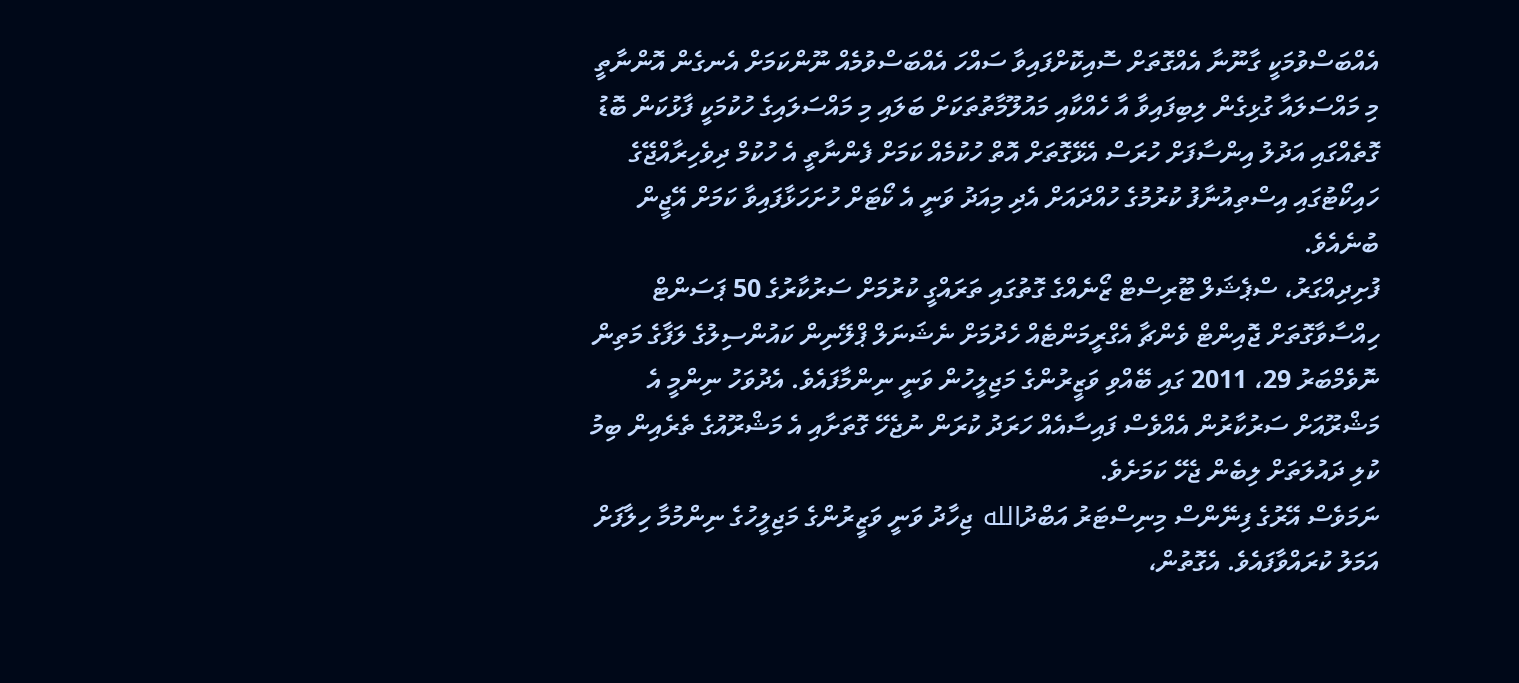އެއްބަސްވުމަކީ ގާނޫނާ އެއްގޮތަށް ސޮއިކޮށްފައިވާ ސައްހަ އެއްބަސްވުމެއް ނޫންކަމަށް އެނގެން އޮންނާތީ މި މައްސަލައާ ގުޅިގެން ލިބިފައިވާ އާ ހެއްކާއި މައުލޫމާތުތަކަށް ބަލައި މި މައްސަލައިގެ ހުކުމަކީ ފާޅުކަން ބޮޑު ގޮތެއްގައި އަދުލު އިންސާފަށް ހުރަސް އެޅޭގޮތަށް އޮތް ހުކުމެއް ކަމަށް ފެންނާތީ އެ ހުކުމް ދިވެހިރާއްޖޭގެ ހައިކޯޓުގައި އިސްތިއުނާފު ކުރުމުގެ ހުއްދައަށް އެދި މިއަދު ވަނީ އެ ކޯޓަށް ހުށަހަޅާފައިވާ ކަމަށް އޭޖީން ބުނެއެވެ.
ފުށިދިއްގަރު، ސްޕެޝަލް ޓޫރިސްޓް ޒޯނެއްގެ ގޮތުގައި ތަރައްގީ ކުރުމަށް ސަރުކާރުގެ 50 ޕަސަންޓް ހިއްސާވާގޮތަށް ޖޮއިންޓް ވެންޗާ އެގްރީމަންޓެއް ހެދުމަށް ނެޝަނަލް ޕްލޭނިން ކައުންސިލުގެ ލަފާގެ މަތިން ނޮވެމްބަރު 29، 2011 ގައި ބޭއްވި ވަޒީރުންގެ މަޖިލީހުން ވަނީ ނިންމާފައެވެ. އެދުވަހު ނިންމީ އެ މަޝްރޫއަށް ސަރުކާރުން އެއްވެސް ފައިސާއެއް ހަރަދު ކުރަން ނުޖެހޭ ގޮތަށާއި އެ މަޝްރޫއުގެ ތެރެއިން ބިމު ކުލި ދައުލަތަށް ލިބެން ޖެހޭ ކަމަށެވެ.
ނަމަވެސް އޭރުގެ ފިނޭންސް މިނިސްޓަރު އަބްދުالله ޖިހާދު ވަނީ ވަޒީރުންގެ މަޖިލީހުގެ ނިންމުމާ ހިލާފަށް އަމަލު ކުރައްވާފައެވެ. އެގޮތުން،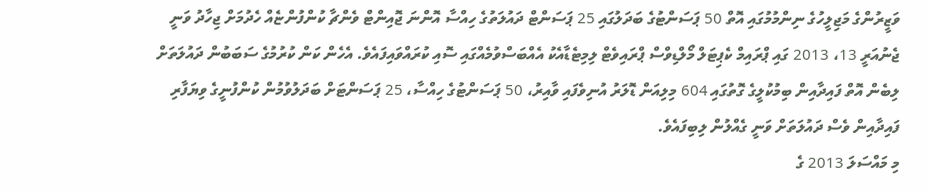ވަޒީރުންގެ މަޖިލީހުގެ ނިންމުމުގައި އޮތް 50 ޕަސަންޓުގެ ބަދަލުގައި 25 ޕަސަންޓް ދައުލަތުގެ ހިއްސާ އޮންނަ ޖޮއިންޓް ވެންޗާ ކުންފުންޏެއް ހެދުމަށް ޖިހާދު ވަނީ ޖެނުއަރީ 13، 2013 ގައި ޕްރައިމް ކެޕިޓަލް މޯލްޑިވްސް ޕްރައިވެޓް ލިމިޓެޑާއެކު އެއްބަސްވުމެއްގައި ސޮއި ކުރައްވައިފައެވެ. އެހެން ކަން ކުރުމުގެ ސަބަބުން ދައުލަތަށް ލިބެން އޮތް ފައިދާއިން ބިމުކުލީގެ ގޮތުގައި 604 މިލިއަން ޑޮލަރު އުނިވެފައި ވާއިރު، 50 ޕަސަންޓުގެ ހިއްސާ، 25 ޕަސަންޓަށް ބަދަލުވުމުން ކުންފުނީގެ ވިޔަފާރި ފައިދާއިން ވެސް ދައުލަތަށް ވަނީ ގެއްލުން ލިބިފައެވެ.
މި މައްސަލަ 2013 ގެ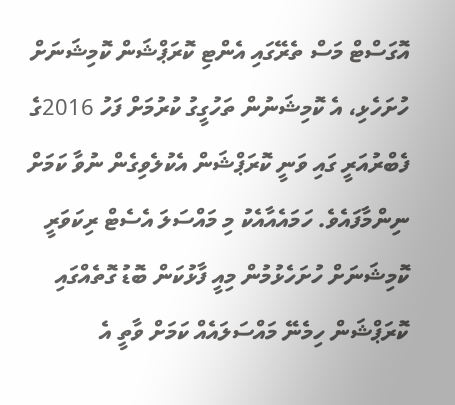އޮގަސްޓް މަސް ތެރޭގައި އެންޓި ކޮރަޕްޝަން ކޮމިޝަނަށް ހުށަހެޅި، އެ ކޮމިޝަނުން ތަހުގީގު ކުރުމަށް ފަހު 2016ގެ ފެބްރުއަރީ ގައި ވަނީ ކޮރަޕްޝަން އެކުލެވިގެން ނުވާ ކަމަށް ނިންމާފައެވެ. ހަމައެއާއެކު މި މައްސަލަ އެސެޓް ރިކަވަރީ ކޮމިޝަނަށް ހުށަހެޅުމުން މިއީ ފާޅުކަން ބޮޑު ގޮތެއްގައި ކޮރަޕްޝަން ހިމެނޭ މައްސަލައެއް ކަމަށް ވާތީ އެ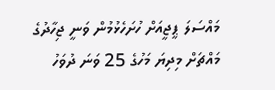މައްސަލަ ޕީޖީއަށް ހުށަހެޅުމުން ވަނީ ޖިހާދުގެ މައްޗަށް މިދިޔަ މަހުގެ 25 ވަނަ ދުވަހު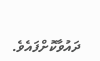ދައުވާކޮށްފައެވެ.